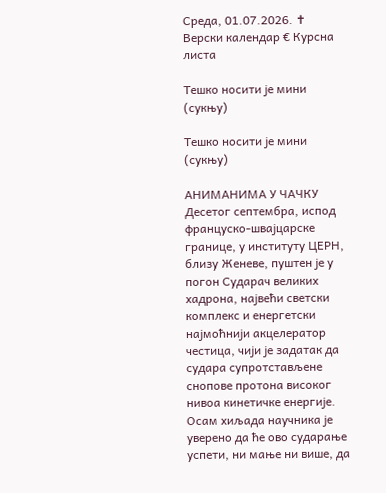Среда, 01.07.2026. ✝ Верски календар € Курсна листа

Тешко носити је мини (сукњу)

Тешко носити је мини (сукњу)

АНИМАНИМА У ЧАЧКУ
Десетог септембра, испод француско-швајцарске границе, у институту ЦЕРН, близу Женеве, пуштен је у погон Сударач великих хадрона, највећи светски комплекс и енергетски најмоћнији акцелератор честица, чији је задатак да судара супротстављене снопове протона високог нивоа кинетичке енергије. Осам хиљада научника је уверено да ће ово сударање успети, ни мање ни више, да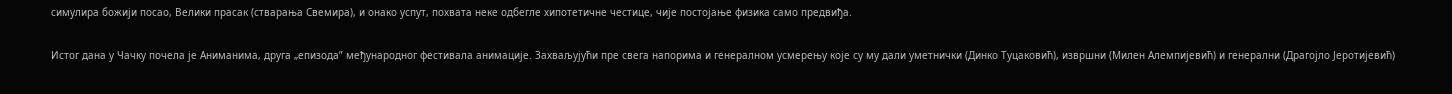симулира божији посао, Велики прасак (стварања Свемира), и онако успут, похвата неке одбегле хипотетичне честице, чије постојање физика само предвиђа.

Истог дана у Чачку почела је Аниманима, друга „епизода” међународног фестивала анимације. Захваљујући пре свега напорима и генералном усмерењу које су му дали уметнички (Динко Туцаковић), извршни (Милен Алемпијевић) и генерални (Драгојло Јеротијевић)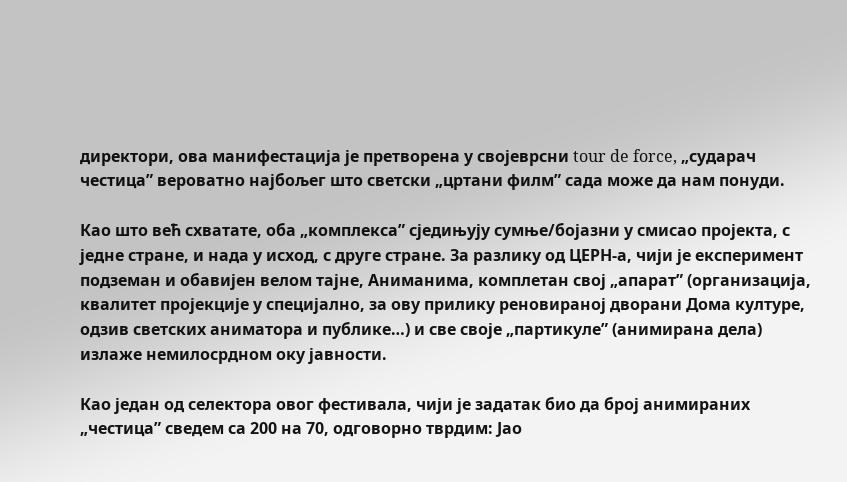директори, ова манифестација је претворена у својеврсни tour de force, „сударач честица” вероватно најбољег што светски „цртани филм” сада може да нам понуди.

Као што већ схватате, оба „комплекса” сједињују сумње/бојазни у смисао пројекта, с једне стране, и нада у исход, с друге стране. За разлику од ЦЕРН-а, чији је експеримент подземан и обавијен велом тајне, Аниманима, комплетан свој „апарат” (организација, квалитет пројекције у специјално, за ову прилику реновираној дворани Дома културе, одзив светских аниматора и публике…) и све своје „партикуле” (анимирана дела) излаже немилосрдном оку јавности.

Као један од селектора овог фестивала, чији је задатак био да број анимираних „честица” сведем са 200 на 70, одговорно тврдим: Јао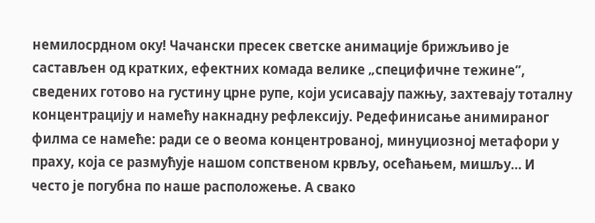немилосрдном оку! Чачански пресек светске анимације брижљиво је састављен од кратких, ефектних комада велике „специфичне тежине”, сведених готово на густину црне рупе, који усисавају пажњу, захтевају тоталну концентрацију и намећу накнадну рефлексију. Редефинисање анимираног филма се намеће: ради се о веома концентрованој, минуциозној метафори у праху, која се размућује нашом сопственом крвљу, осећањем, мишљу… И често је погубна по наше расположење. А свако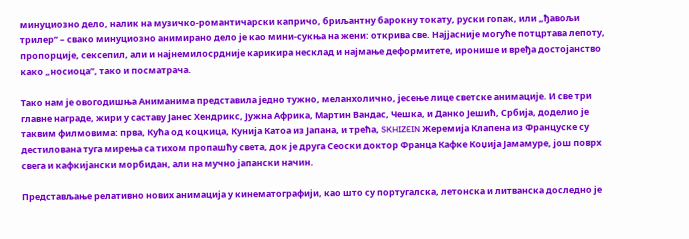минуциозно дело, налик на музичко-романтичарски капричо, бриљантну барокну токату, руски гопак, или „ђавољи трилер” – свако минуциозно анимирано дело је као мини-сукња на жени: открива све. Најјасније могуће потцртава лепоту, пропорције, сексепил, али и најнемилосрдније карикира несклад и најмање деформитете, иронише и вређа достојанство како „носиоца”, тако и посматрача.

Тако нам је овогодишња Аниманима представила једно тужно, меланхолично, јесење лице светске анимације. И све три главне награде, жири у саставу Јанес Хендрикс, Јужна Африка, Мартин Вандас, Чешка, и Данко Јешић, Србија, доделио је таквим филмовима: прва, Кућа од коцкица, Кунија Катоа из Јапана, и трећа, SKHIZEIN Жеремија Клапена из Француске су дестилована туга мирења са тихом пропашћу света, док је друга Сеоски доктор Франца Кафке Коџија Јамамуре, још поврх свега и кафкијански морбидан, али на мучно јапански начин.

Представљање релативно нових анимација у кинематографији, као што су португалска, летонска и литванска доследно је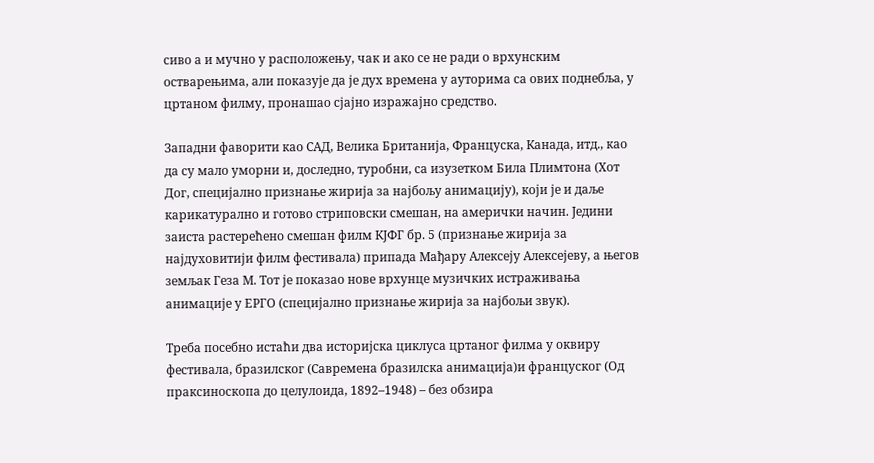сиво а и мучно у расположењу, чак и ако се не ради о врхунским остварењима, али показује да је дух времена у ауторима са ових поднебља, у цртаном филму, пронашао сјајно изражајно средство.

Западни фаворити као САД, Велика Британија, Француска, Канада, итд., као да су мало уморни и, доследно, туробни, са изузетком Била Плимтона (Хот Дог, специјално признање жирија за најбољу анимацију), који је и даље карикатурално и готово стриповски смешан, на амерички начин. Једини заиста растерећено смешан филм КЈФГ бр. 5 (признање жирија за најдуховитији филм фестивала) припада Мађару Алексеју Алексејеву, а његов земљак Геза М. Тот је показао нове врхунце музичких истраживања анимације у ЕРГО (специјално признање жирија за најбољи звук).

Треба посебно истаћи два историјска циклуса цртаног филма у оквиру фестивала, бразилског (Савремена бразилска анимација)и француског (Од праксиноскопа до целулоида, 1892–1948) – без обзира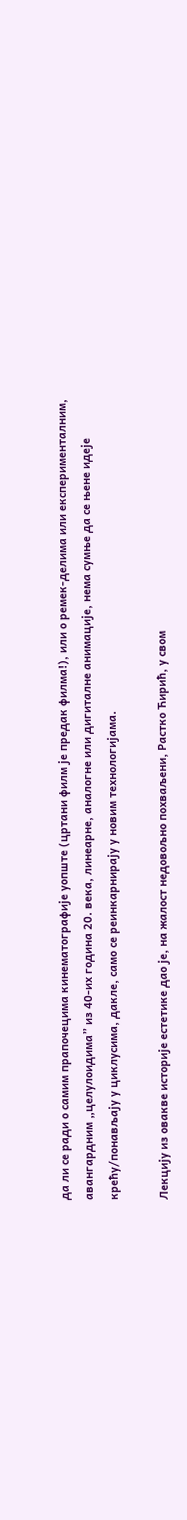да ли се ради о самим прапочецима кинематографије уопште (цртани филм је предак филма!), или о ремек-делима или експерименталним, авангардним „целулоидима” из 40-их година 20. века, линеарне, аналогне или дигиталне анимације, нема сумње да се њене идеје крећу/понављају у циклусима, дакле, само се реинкарнирају у новим технологијама.

Лекцију из овакве историје естетике дао је, на жалост недовољно похваљени, Растко Ћирић, у свом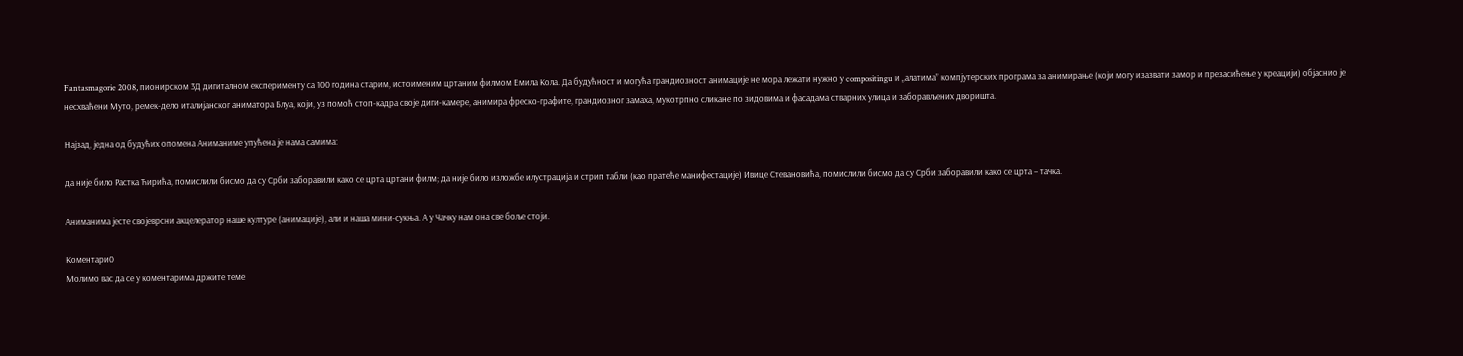Fantasmagorie 2008, пионирском 3Д дигиталном експерименту са 100 година старим, истоименим цртаним филмом Емила Кола. Да будућност и могућа грандиозност анимације не мора лежати нужно у compositingu и „алатима” компјутерских програма за анимирање (који могу изазвати замор и презасићење у креацији) објаснио је несхваћени Муто, ремек-дело италијанског аниматора Блуа, који, уз помоћ стоп-кадра своје диги-камере, анимира фреско-графите, грандиозног замаха, мукотрпно сликане по зидовима и фасадама стварних улица и заборављених дворишта.

Најзад, једна од будућих опомена Аниманиме упућена је нама самима:

да није било Растка Ћирића, помислили бисмо да су Срби заборавили како се црта цртани филм; да није било изложбе илустрација и стрип табли (као пратеће манифестације) Ивице Стевановића, помислили бисмо да су Срби заборавили како се црта – тачка.

Аниманима јесте својеврсни акцелератор наше културе (анимације), али и наша мини-сукња. А у Чачку нам она све боље стоји.

Коментари0
Молимо вас да се у коментарима држите теме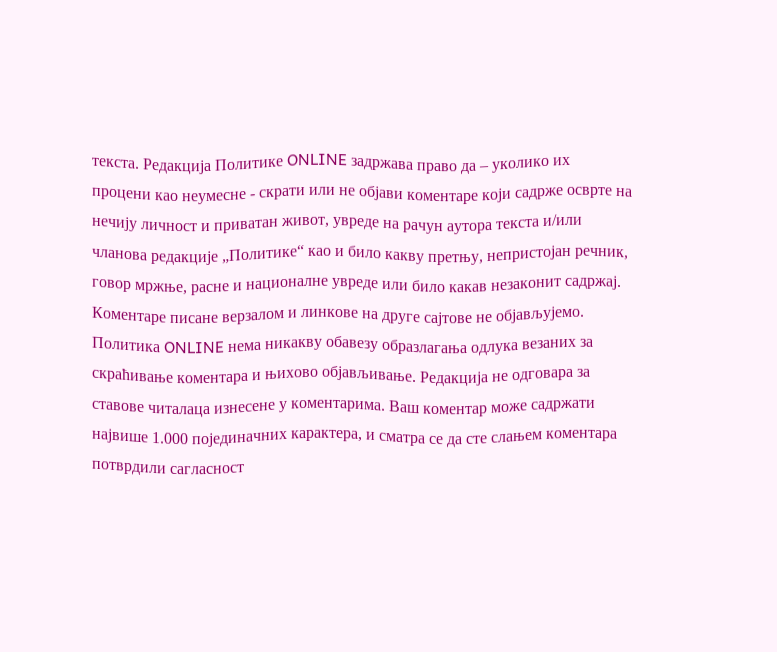текста. Редакција Политике ONLINE задржава право да – уколико их процени као неумесне - скрати или не објави коментаре који садрже осврте на нечију личност и приватан живот, увреде на рачун аутора текста и/или чланова редакције „Политике“ као и било какву претњу, непристојан речник, говор мржње, расне и националне увреде или било какав незаконит садржај. Коментаре писане верзалом и линкове на друге сајтове не објављујемо. Политика ONLINE нема никакву обавезу образлагања одлука везаних за скраћивање коментара и њихово објављивање. Редакција не одговара за ставове читалаца изнесене у коментарима. Ваш коментар може садржати највише 1.000 појединачних карактера, и сматра се да сте слањем коментара потврдили сагласност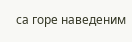са горе наведеним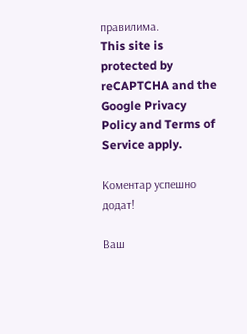правилима.
This site is protected by reCAPTCHA and the Google Privacy Policy and Terms of Service apply.

Комeнтар успeшно додат!

Ваш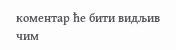комeнтар ћe бити видљив чим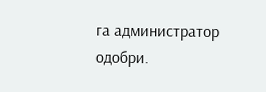га администратор одобри.